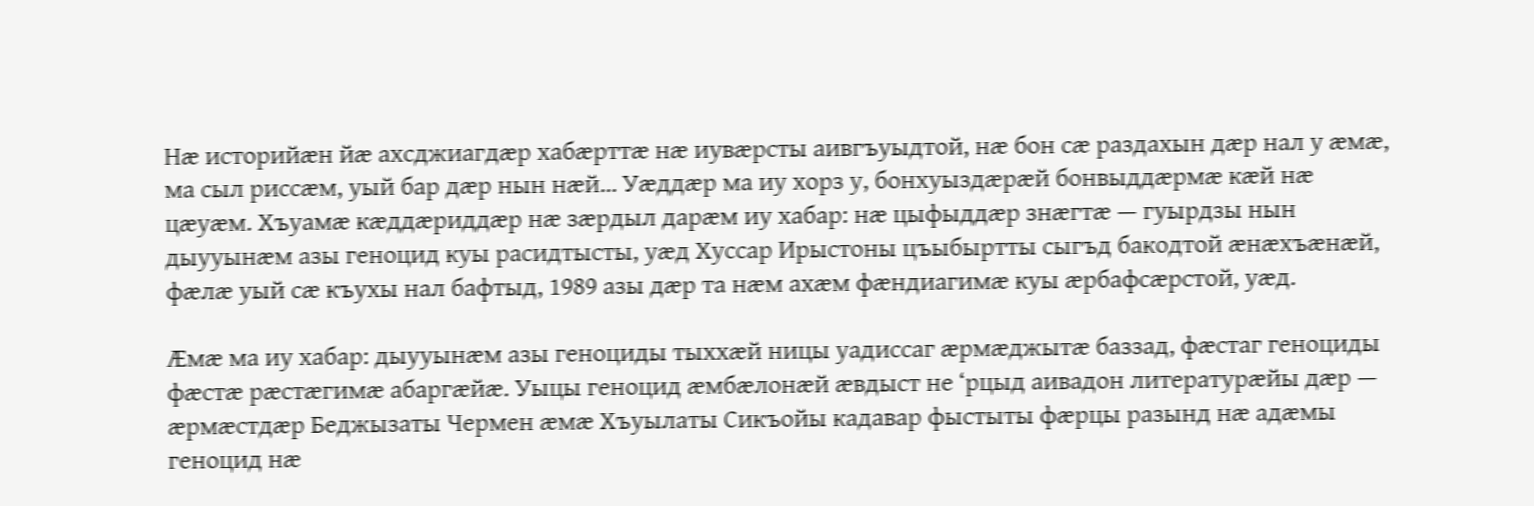Нæ историйæн йæ ахсджиагдæр хабæрттæ нæ иувæрсты аивгъуыдтой, нæ бон сæ раздахын дæр нал у æмæ, ма сыл риссæм, уый бар дæр нын нæй… Уæддæр ма иу хорз у, бонхуыздæрæй бонвыддæрмæ кæй нæ цæуæм. Хъуамæ кæддæриддæр нæ зæрдыл дарæм иу хабар: нæ цыфыддæр знæгтæ — гуырдзы нын дыууынæм азы геноцид куы расидтысты, уæд Хуссар Ирыстоны цъыбыртты сыгъд бакодтой æнæхъæнæй, фæлæ уый сæ къухы нал бафтыд, 1989 азы дæр та нæм ахæм фæндиагимæ куы æрбафсæрстой, уæд.

Æмæ ма иу хабар: дыууынæм азы геноциды тыххæй ницы уадиссаг æрмæджытæ баззад, фæстаг геноциды фæстæ рæстæгимæ абаргæйæ. Уыцы геноцид æмбæлонæй æвдыст не ‘рцыд аивадон литературæйы дæр — æрмæстдæр Беджызаты Чермен æмæ Хъуылаты Сикъойы кадавар фыстыты фæрцы разынд нæ адæмы геноцид нæ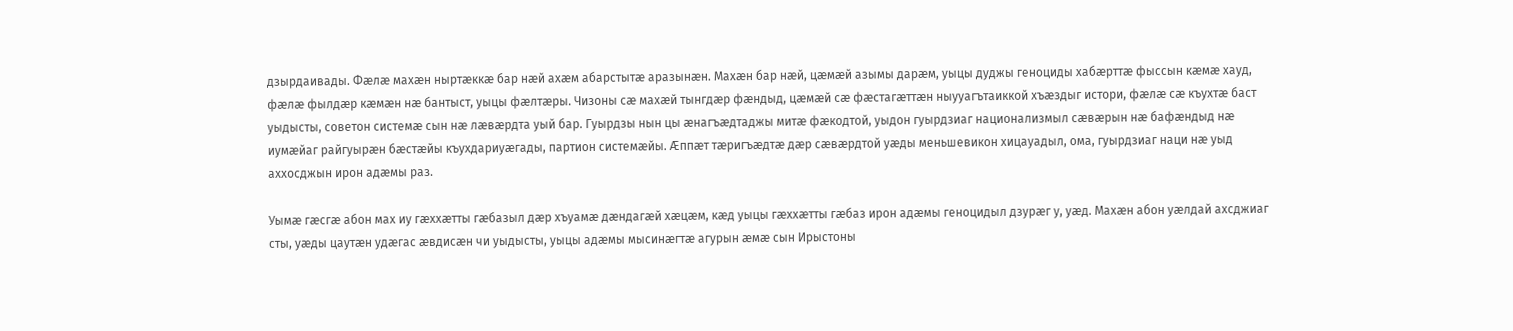дзырдаивады. Фæлæ махæн ныртæккæ бар нæй ахæм абарстытæ аразынæн. Махæн бар нæй, цæмæй азымы дарæм, уыцы дуджы геноциды хабæрттæ фыссын кæмæ хауд, фæлæ фылдæр кæмæн нæ бантыст, уыцы фæлтæры. Чизоны сæ махæй тынгдæр фæндыд, цæмæй сæ фæстагæттæн ныууагътаиккой хъæздыг истори, фæлæ сæ къухтæ баст уыдысты, советон системæ сын нæ лæвæрдта уый бар. Гуырдзы нын цы æнагъæдтаджы митæ фæкодтой, уыдон гуырдзиаг национализмыл сæвæрын нæ бафæндыд нæ иумæйаг райгуырæн бæстæйы къухдариуæгады, партион системæйы. Æппæт тæригъæдтæ дæр сæвæрдтой уæды меньшевикон хицауадыл, ома, гуырдзиаг наци нæ уыд аххосджын ирон адæмы раз.

Уымæ гæсгæ абон мах иу гæххæтты гæбазыл дæр хъуамæ дæндагæй хæцæм, кæд уыцы гæххæтты гæбаз ирон адæмы геноцидыл дзурæг у, уæд. Махæн абон уæлдай ахсджиаг сты, уæды цаутæн удæгас æвдисæн чи уыдысты, уыцы адæмы мысинæгтæ агурын æмæ сын Ирыстоны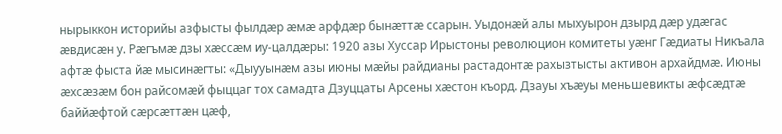нырыккон историйы азфысты фылдæр æмæ арфдæр бынæттæ ссарын. Уыдонæй алы мыхуырон дзырд дæр удæгас æвдисæн у. Рæгъмæ дзы хæссæм иу-цалдæры: 1920 азы Хуссар Ирыстоны революцион комитеты уæнг Гæдиаты Никъала афтæ фыста йæ мысинæгты: «Дыууынæм азы июны мæйы райдианы растадонтæ рахызтысты активон архайдмæ. Июны æхсæзæм бон райсомæй фыццаг тох самадта Дзуццаты Арсены хæстон къорд. Дзауы хъæуы меньшевикты æфсæдтæ баййæфтой сæрсæттæн цæф,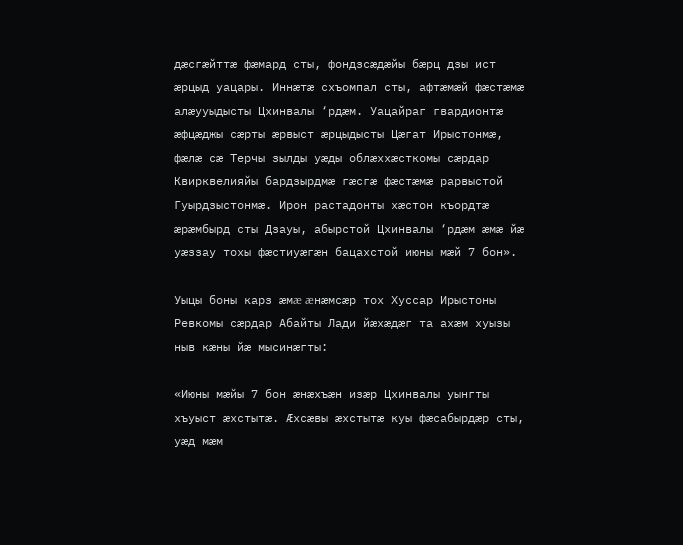дæсгæйттæ фæмард сты, фондзсæдæйы бæрц дзы ист æрцыд уацары. Иннæтæ схъомпал сты, афтæмæй фæстæмæ алæууыдысты Цхинвалы ‘рдæм. Уацайраг гвардионтæ æфцæджы сæрты æрвыст æрцыдысты Цæгат Ирыстонмæ, фæлæ сæ Терчы зылды уæды облæххæсткомы сæрдар Квирквелияйы бардзырдмæ гæсгæ фæстæмæ рарвыстой Гуырдзыстонмæ. Ирон растадонты хæстон къордтæ æрæмбырд сты Дзауы, абырстой Цхинвалы ‘рдæм æмæ йæ уæззау тохы фæстиуæгæн бацахстой июны мæй 7 бон».

Уыцы боны карз æмæ æнæмсæр тох Хуссар Ирыстоны Ревкомы сæрдар Абайты Лади йæхæдæг та ахæм хуызы ныв кæны йæ мысинæгты:

«Июны мæйы 7 бон æнæхъæн изæр Цхинвалы уынгты хъуыст æхстытæ. Æхсæвы æхстытæ куы фæсабырдæр сты, уæд мæм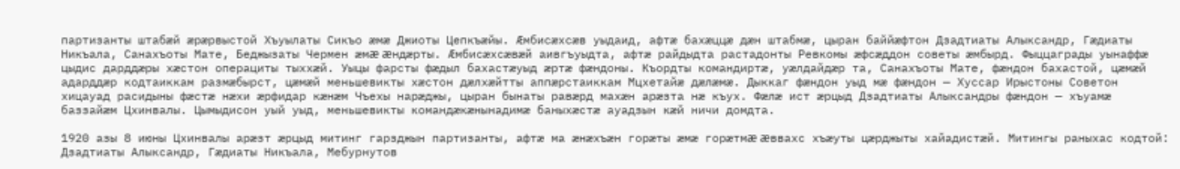партизанты штабæй æрæрвыстой Хъуылаты Сикъо æмæ Джиоты Цепкъæйы. Æмбисæхсæв уыдаид, афтæ бахæццæ дæн штабмæ, цыран баййæфтон Дзадтиаты Алыксандр, Гæдиаты Никъала, Санахъоты Мате, Беджызаты Чермен æмæ æндæрты. Æмбисæхсæвæй аивгъуыдта, афтæ райдыдта растадонты Ревкомы æфсæддон советы æмбырд. Фыццаграды уынаффæ цыдис дарддæры хæстон операциты тыххæй. Уыцы фарсты фæдыл бахастæуыд æртæ фæндоны. Къордты командиртæ, уæлдайдæр та, Санахъоты Мате, фæндон бахастой, цæмæй адарддæр кодтаиккам размæбырст, цæмæй меньшевикты хæстон дæлхæйтты аппæрстаиккам Мцхетайæ дæлæмæ. Дыккаг фæндон уыд мæ фæндон — Хуссар Ирыстоны Советон хицауад расидыны фæстæ нæхи æрфидар кæнæм Чъехы нарæджы, цыран бынаты равæрд махæн арæзта нæ къух. Фæлæ ист æрцыд Дзадтиаты Алыксандры фæндон — хъуамæ баззайæм Цхинвалы. Цымыдисон уый уыд, меньшевикты командæкæнынадимæ баныхæстæ ауадзын кæй ничи домдта.

1920 азы 8 июны Цхинвалы арæзт æрцыд митинг гарзджын партизанты, афтæ ма æнæхъæн горæты æмæ горæтмæ æввахс хъæуты цæрджыты хайадистæй. Митингы раныхас кодтой: Дзадтиаты Алыксандр, Гæдиаты Никъала, Мебурнутов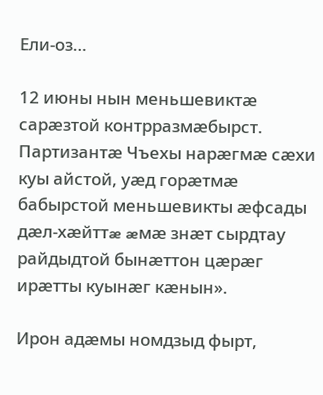Ели-оз…

12 июны нын меньшевиктæ сарæзтой контрразмæбырст. Партизантæ Чъехы нарæгмæ сæхи куы айстой, уæд горæтмæ бабырстой меньшевикты æфсады дæл-хæйттæ æмæ знæт сырдтау райдыдтой бынæттон цæрæг ирæтты куынæг кæнын».

Ирон адæмы номдзыд фырт,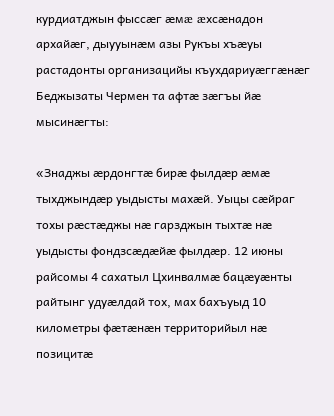курдиатджын фыссæг æмæ æхсæнадон архайæг, дыууынæм азы Рукъы хъæуы растадонты организацийы къухдариуæггæнæг Беджызаты Чермен та афтæ зæгъы йæ мысинæгты:

«Знаджы æрдонгтæ бирæ фылдæр æмæ тыхджындæр уыдысты махæй. Уыцы сæйраг тохы рæстæджы нæ гарзджын тыхтæ нæ уыдысты фондзсæдæйæ фылдæр. 12 июны райсомы 4 сахатыл Цхинвалмæ бацæуæнты райтынг удуæлдай тох, мах бахъуыд 10 километры фæтæнæн территорийыл нæ позицитæ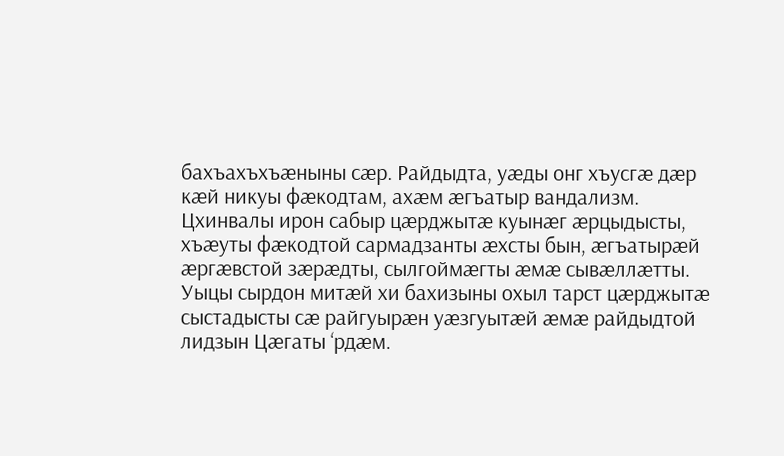бахъахъхъæныны сæр. Райдыдта, уæды онг хъусгæ дæр кæй никуы фæкодтам, ахæм æгъатыр вандализм. Цхинвалы ирон сабыр цæрджытæ куынæг æрцыдысты, хъæуты фæкодтой сармадзанты æхсты бын, æгъатырæй æргæвстой зæрæдты, сылгоймæгты æмæ сывæллæтты. Уыцы сырдон митæй хи бахизыны охыл тарст цæрджытæ сыстадысты сæ райгуырæн уæзгуытæй æмæ райдыдтой лидзын Цæгаты ‘рдæм.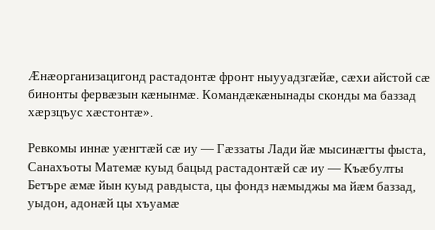Æнæорганизацигонд растадонтæ фронт ныууадзгæйæ, сæхи айстой сæ бинонты фервæзын кæнынмæ. Командæкæнынады сконды ма баззад хæрзцъус хæстонтæ».

Ревкомы иннæ уæнгтæй сæ иу — Гæззаты Лади йæ мысинæгты фыста, Санахъоты Матемæ куыд бацыд растадонтæй сæ иу — Къæбулты Бетъре æмæ йын куыд равдыста, цы фондз нæмыджы ма йæм баззад, уыдон, адонæй цы хъуамæ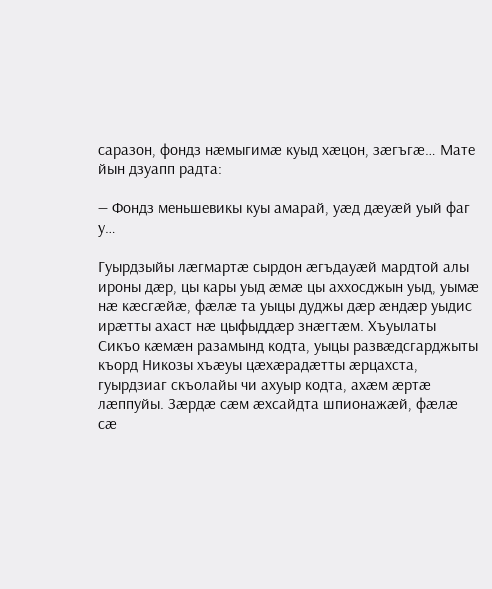саразон, фондз нæмыгимæ куыд хæцон, зæгъгæ… Мате йын дзуапп радта:

— Фондз меньшевикы куы амарай, уæд дæуæй уый фаг у…

Гуырдзыйы лæгмартæ сырдон æгъдауæй мардтой алы ироны дæр, цы кары уыд æмæ цы аххосджын уыд, уымæ нæ кæсгæйæ, фæлæ та уыцы дуджы дæр æндæр уыдис ирæтты ахаст нæ цыфыддæр знæгтæм. Хъуылаты Сикъо кæмæн разамынд кодта, уыцы развæдсгарджыты къорд Никозы хъæуы цæхæрадæтты æрцахста, гуырдзиаг скъолайы чи ахуыр кодта, ахæм æртæ лæппуйы. Зæрдæ сæм æхсайдта шпионажæй, фæлæ сæ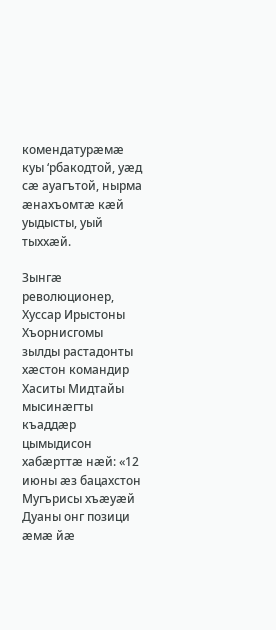комендатурæмæ куы ‘рбакодтой, уæд сæ ауагътой, нырма æнахъомтæ кæй уыдысты, уый тыххæй.

Зынгæ революционер, Хуссар Ирыстоны Хъорнисгомы зылды растадонты хæстон командир Хаситы Мидтайы мысинæгты къаддæр цымыдисон хабæрттæ нæй: «12 июны æз бацахстон Мугърисы хъæуæй Дуаны онг позици æмæ йæ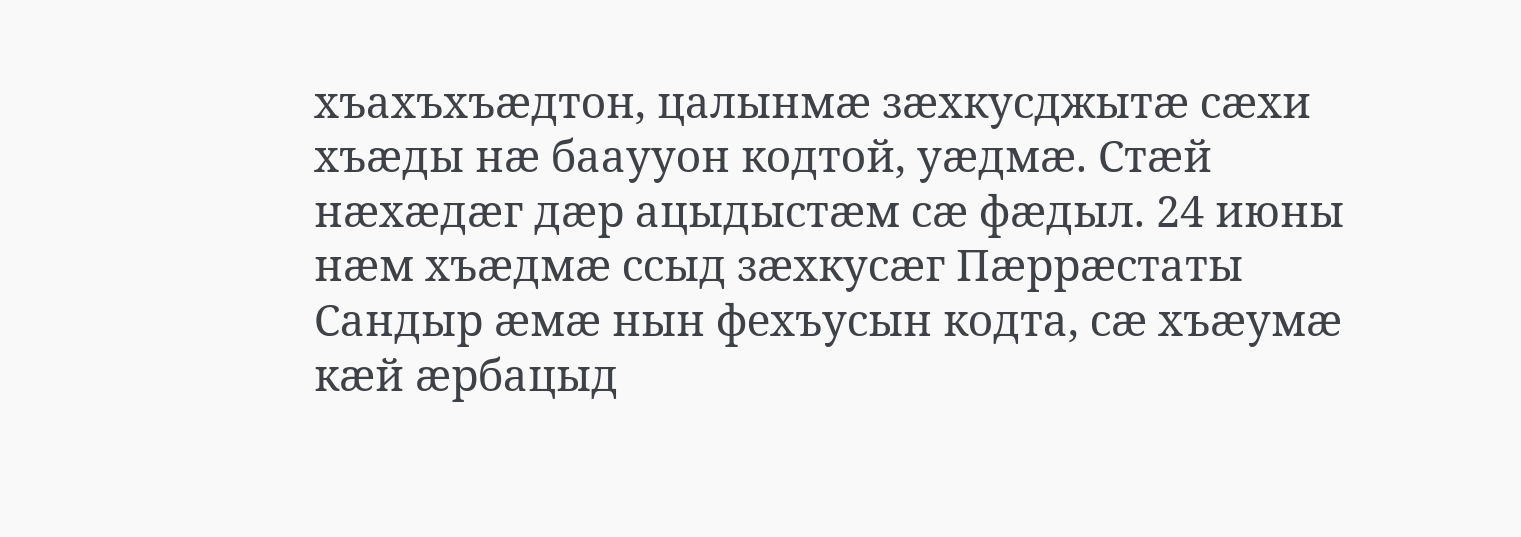хъахъхъæдтон, цалынмæ зæхкусджытæ сæхи хъæды нæ бааууон кодтой, уæдмæ. Стæй нæхæдæг дæр ацыдыстæм сæ фæдыл. 24 июны нæм хъæдмæ ссыд зæхкусæг Пæррæстаты Сандыр æмæ нын фехъусын кодта, сæ хъæумæ кæй æрбацыд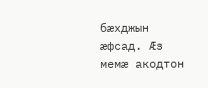бæхджын æфсад. Æз мемæ акодтон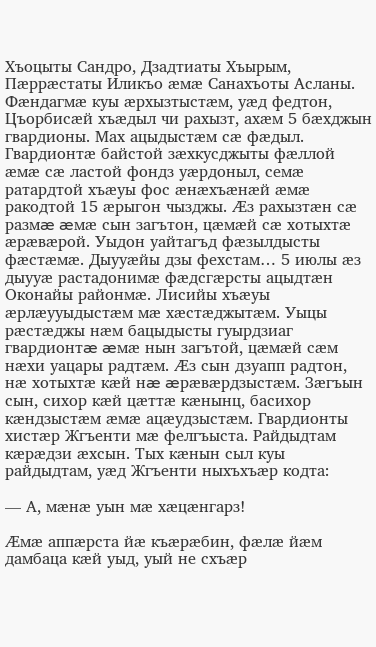Хъоцыты Сандро, Дзадтиаты Хъырым, Пæррæстаты Иликъо æмæ Санахъоты Асланы. Фæндагмæ куы æрхызтыстæм, уæд федтон, Цъорбисæй хъæдыл чи рахызт, ахæм 5 бæхджын гвардионы. Мах ацыдыстæм сæ фæдыл. Гвардионтæ байстой зæхкусджыты фæллой æмæ сæ ластой фондз уæрдоныл, семæ ратардтой хъæуы фос æнæхъæнæй æмæ ракодтой 15 æрыгон чызджы. Æз рахызтæн сæ размæ æмæ сын загътон, цæмæй сæ хотыхтæ æрæвæрой. Уыдон уайтагъд фæзылдысты фæстæмæ. Дыууæйы дзы фехстам… 5 июлы æз дыууæ растадонимæ фæдсгæрсты ацыдтæн Оконайы районмæ. Лисийы хъæуы æрлæууыдыстæм мæ хæстæджытæм. Уыцы рæстæджы нæм бацыдысты гуырдзиаг гвардионтæ æмæ нын загътой, цæмæй сæм нæхи уацары радтæм. Æз сын дзуапп радтон, нæ хотыхтæ кæй нæ æрæвæрдзыстæм. Зæгъын сын, сихор кæй цæттæ кæнынц, басихор кæндзыстæм æмæ ацæудзыстæм. Гвардионты хистæр Жгъенти мæ фелгъыста. Райдыдтам кæрæдзи æхсын. Тых кæнын сыл куы райдыдтам, уæд Жгъенти ныхъхъæр кодта:

— А, мæнæ уын мæ хæцæнгарз!

Æмæ аппæрста йæ къæрæбин, фæлæ йæм дамбаца кæй уыд, уый не схъæр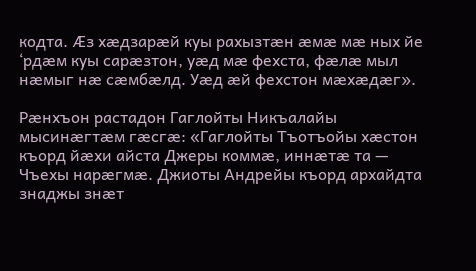кодта. Æз хæдзарæй куы рахызтæн æмæ мæ ных йе ‘рдæм куы сарæзтон, уæд мæ фехста, фæлæ мыл нæмыг нæ сæмбæлд. Уæд æй фехстон мæхæдæг».

Рæнхъон растадон Гаглойты Никъалайы мысинæгтæм гæсгæ: «Гаглойты Тъотъойы хæстон къорд йæхи айста Джеры коммæ, иннæтæ та — Чъехы нарæгмæ. Джиоты Андрейы къорд архайдта знаджы знæт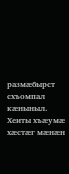размæбырст схъомпал кæныныл. Хеиты хъæумæ хæстæг мæнæн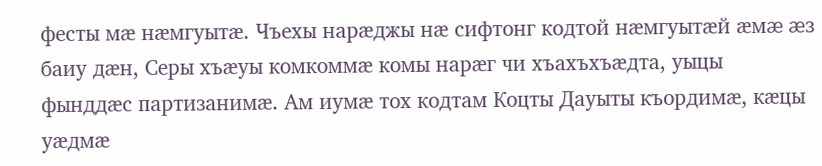фесты мæ нæмгуытæ. Чъехы нарæджы нæ сифтонг кодтой нæмгуытæй æмæ æз баиу дæн, Серы хъæуы комкоммæ комы нарæг чи хъахъхъæдта, уыцы фынддæс партизанимæ. Ам иумæ тох кодтам Коцты Дауыты къордимæ, кæцы уæдмæ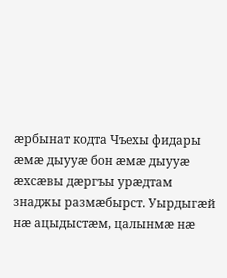æрбынат кодта Чъехы фидары æмæ дыууæ бон æмæ дыууæ æхсæвы дæргъы урæдтам знаджы размæбырст. Уырдыгæй нæ ацыдыстæм, цалынмæ нæ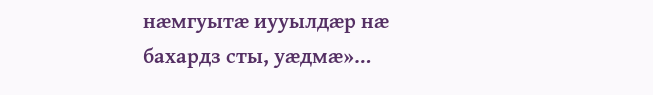нæмгуытæ иууылдæр нæ бахардз сты, уæдмæ»…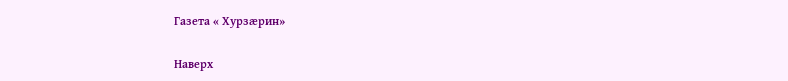Газета « Хурзæрин»

Наверх